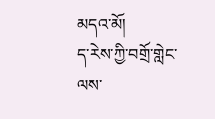མདའ་མོ།
ད་རེས་ཀྱི་བགྲོ་གླེང་ལས་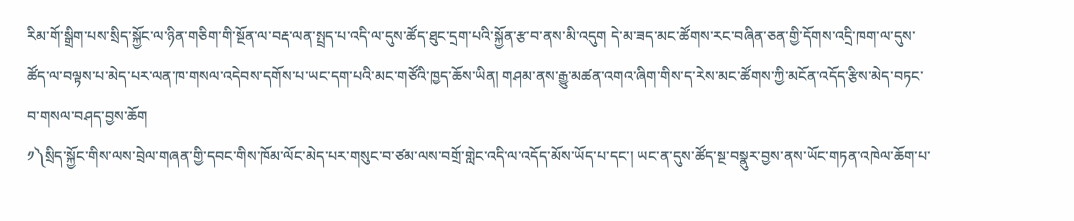རིམ་གོ་སྒྲིག་པས་སྲིད་སྐྱོང་ལ་ཉིན་གཅིག་གི་སྔོན་ལ་བརྡ་ལན་སྤྲད་པ་འདི་ལ་དུས་ཚོད་ཐུང་དྲག་པའི་སྐྱོན་རྩ་བ་ནས་མི་འདུག དེ་མ་ཟད་མང་ཚོགས་རང་བཞིན་ཅན་གྱི་དོགས་འདྲི་ཁག་ལ་དུས་ཚོད་ལ་བལྟས་པ་མེད་པར་ལན་ཁ་གསལ་འདེབས་དགོས་པ་ཡང་དག་པའི་མང་གཙོའི་ཁྱད་ཆོས་ཡིན། གཤམ་ནས་རྒྱུ་མཚན་འགའ་ཞིག་གིས་ད་རེས་མང་ཚོགས་ཀྱི་མངོན་འདོད་རྩིས་མེད་བཏང་བ་གསལ་བཤད་བྱས་ཆོག
༡༽སྲིད་སྐྱོང་གིས་ལས་བྲེལ་གཞན་གྱི་དབང་གིས་ཁོམ་ལོང་མེད་པར་གསུང་བ་ཙམ་ལས་བགྲོ་གླེང་འདི་ལ་འདོད་མོས་ཡོད་པ་དང་། ཡང་ན་དུས་ཚོད་སྔ་བསྣུར་བྱས་ནས་ཡོང་གཏན་འཁེལ་ཆོག་པ་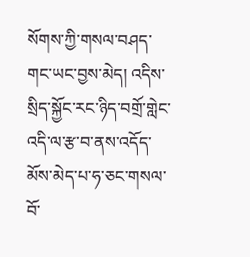སོགས་ཀྱི་གསལ་བཤད་གང་ཡང་བྱས་མེད། འདིས་སྲིད་སྐྱོང་རང་ཉིད་བགྲོ་གླེང་འདི་ལ་རྩ་བ་ནས་འདོད་མོས་མེད་པ་ཧ་ཅང་གསལ་བོ་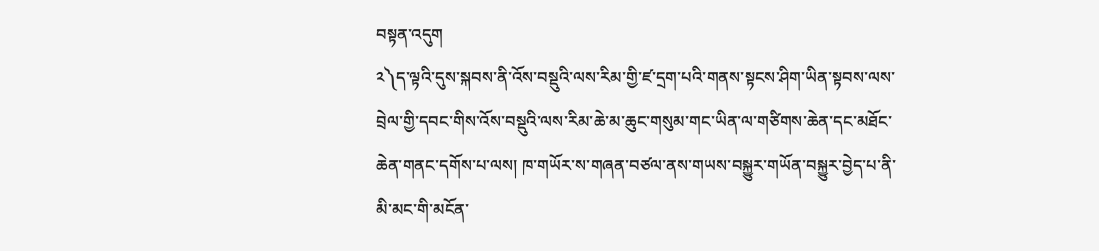བསྟན་འདུག
༢༽ད་ལྟའི་དུས་སྐབས་ནི་འོས་བསྡུའི་ལས་རིམ་གྱི་ཛ་དྲག་པའི་གནས་སྟངས་ཤིག་ཡིན་སྟབས་ལས་བྲེལ་གྱི་དབང་གིས་འོས་བསྡུའི་ལས་རིམ་ཆེ་མ་ཆུང་གསུམ་གང་ཡིན་ལ་གཙིགས་ཆེན་དང་མཐོང་ཆེན་གནང་དགོས་པ་ལས། ཁ་གཡོར་ས་གཞན་བཙལ་ནས་གཡས་བསྐྱུར་གཡོན་བསྐྱུར་བྱེད་པ་ནི་མི་མང་གི་མངོན་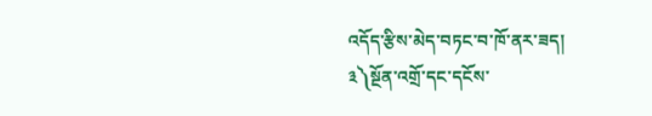འདོད་རྩིས་མེད་བཏང་བ་ཁོ་ནར་ཟད།
༣༽སྔོན་འགྲོ་དང་དངོས་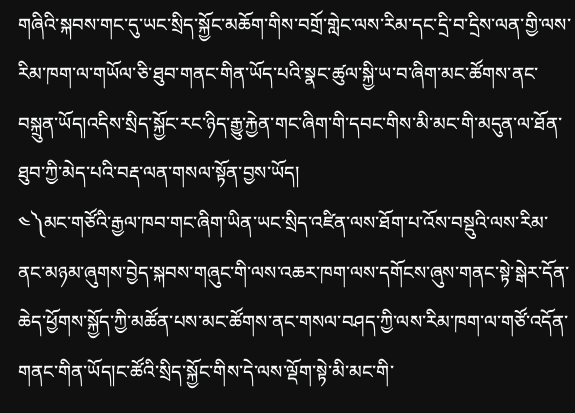གཞིའི་སྐབས་གང་དུ་ཡང་སྲིད་སྐྱོང་མཆོག་གིས་བགྲོ་གླེང་ལས་རིམ་དང་དྲི་བ་དྲིས་ལན་གྱི་ལས་རིམ་ཁག་ལ་གཡོལ་ཅི་ཐུབ་གནང་གིན་ཡོད་པའི་སྣང་ཚུལ་སྐྱི་ཡ་བ་ཞིག་མང་ཚོགས་ནང་བསྐྲུན་ཡོད།འདིས་སྲིད་སྐྱོང་རང་ཉིད་རྒྱུ་རྐྱེན་གང་ཞིག་གི་དབང་གིས་མི་མང་གི་མདུན་ལ་ཐོན་ཐུབ་ཀྱི་མེད་པའི་བརྡ་ལན་གསལ་སྟོན་བྱས་ཡོད།
༤༽མང་གཙོའི་རྒྱལ་ཁབ་གང་ཞིག་ཡིན་ཡང་སྲིད་འཛིན་ལས་ཐོག་པ་འོས་བསྡུའི་ལས་རིམ་ནང་མཉམ་ཞུགས་བྱེད་སྐབས་གཞུང་གི་ལས་འཆར་ཁག་ལས་དགོངས་ཞུས་གནང་སྟེ་སྒེར་དོན་ཆེད་ཕྱོགས་སྐྱོད་ཀྱི་མཚོན་པས་མང་ཚོགས་ནང་གསལ་བཤད་ཀྱི་ལས་རིམ་ཁག་ལ་གཙོ་འདོན་གནང་གིན་ཡོད།ང་ཚོའི་སྲིད་སྐྱོང་གིས་དེ་ལས་ལྡོག་སྟེ་མི་མང་གི་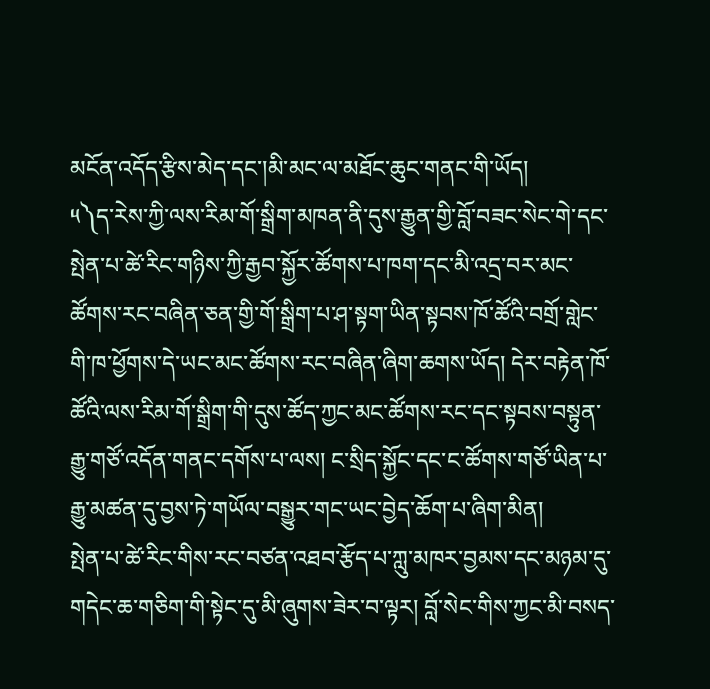མངོན་འདོད་རྩིས་མེད་དང་།མི་མང་ལ་མཐོང་ཆུང་གནང་གི་ཡོད།
༥༽ད་རེས་ཀྱི་ལས་རིམ་གོ་སྒྲིག་མཁན་ནི་དུས་རྒྱུན་གྱི་བློ་བཟང་སེང་གེ་དང་སྤེན་པ་ཚེ་རིང་གཉིས་ཀྱི་རྒྱབ་སྐྱོར་ཚོགས་པ་ཁག་དང་མི་འདྲ་བར་མང་ཚོགས་རང་བཞིན་ཅན་གྱི་གོ་སྒྲིག་པ་ཤ་སྟག་ཡིན་སྟབས་ཁོ་ཚོའི་བགྲོ་གླེང་གི་ཁ་ཕྱོགས་དེ་ཡང་མང་ཚོགས་རང་བཞིན་ཞིག་ཆགས་ཡོད། དེར་བརྟེན་ཁོ་ཚོའི་ལས་རིམ་གོ་སྒྲིག་གི་དུས་ཚོད་ཀྱང་མང་ཚོགས་རང་དང་སྟབས་བསྟུན་རྒྱུ་གཙོ་འདོན་གནང་དགོས་པ་ལས། ང་སྲིད་སྐྱོང་དང་ང་ཚོགས་གཙོ་ཡིན་པ་རྒྱུ་མཚན་དུ་བྱས་ཏེ་གཡོལ་བསྒྱུར་གང་ཡང་བྱེད་ཆོག་པ་ཞིག་མིན།
སྤེན་པ་ཚེ་རིང་གིས་རང་བཙན་འཐབ་རྩོད་པ་ཀླུ་མཁར་བྱམས་དང་མཉམ་དུ་གདེང་ཆ་གཅིག་གི་སྟེང་དུ་མི་ཞུགས་ཟེར་བ་ལྟར། བློ་སེང་གིས་ཀྱང་མི་བསད་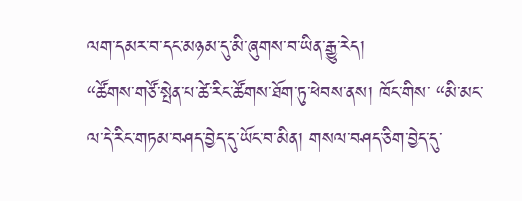ལག་དམར་བ་དང་མཉམ་དུ་མི་ཞུགས་བ་ཡིན་རྒྱུ་རེད།
“ཚོགས་གཙོ་སྤེན་པ་ཚེ་རིང་ཚོགས་ཐོག་ཏུ་ཕེབས་ནས། ཁོང་གིས་ “མི་མང་ལ་དེ་རིང་གཏམ་བཤད་བྱེད་དུ་ཡོང་བ་མིན། གསལ་བཤད་ཅིག་བྱེད་དུ་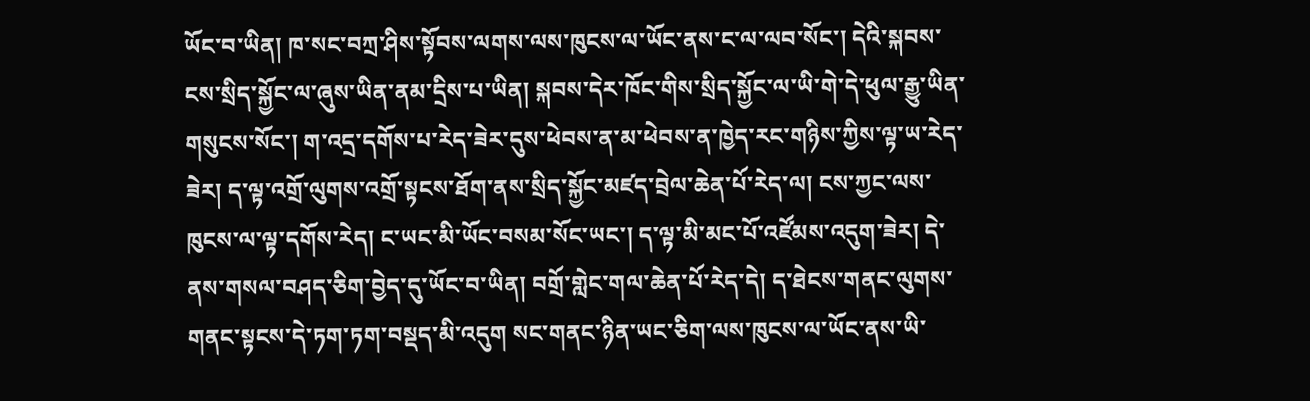ཡོང་བ་ཡིན། ཁ་སང་བཀྲ་ཤིས་སྟོབས་ལགས་ལས་ཁུངས་ལ་ཡོང་ནས་ང་ལ་ལབ་སོང་། དེའི་སྐབས་ངས་སྲིད་སྐྱོང་ལ་ཞུས་ཡིན་ནམ་དྲིས་པ་ཡིན། སྐབས་དེར་ཁོང་གིས་སྲིད་སྐྱོང་ལ་ཡི་གེ་དེ་ཕུལ་རྒྱུ་ཡིན་གསུངས་སོང་། ག་འདྲ་དགོས་པ་རེད་ཟེར་དུས་ཕེབས་ན་མ་ཕེབས་ན་ཁྱེད་རང་གཉིས་ཀྱིས་ལྟ་ཡ་རེད་ཟེར། ད་ལྟ་འགྲོ་ལུགས་འགྲོ་སྟངས་ཐོག་ནས་སྲིད་སྐྱོང་མཛད་བྲེལ་ཆེན་པོ་རེད་ལ། ངས་ཀྱང་ལས་ཁུངས་ལ་ལྟ་དགོས་རེད། ང་ཡང་མི་ཡོང་བསམ་སོང་ཡང་། ད་ལྟ་མི་མང་པོ་འཛོམས་འདུག་ཟེར། དེ་ནས་གསལ་བཤད་ཅིག་བྱེད་དུ་ཡོང་བ་ཡིན། བགྲོ་གླེང་གལ་ཆེན་པོ་རེད་དེ། ད་ཐེངས་གནང་ལུགས་གནང་སྟངས་དེ་ཏག་ཏག་བསྡད་མི་འདུག སང་གནང་ཉིན་ཡང་ཅིག་ལས་ཁུངས་ལ་ཡོང་ནས་ཡི་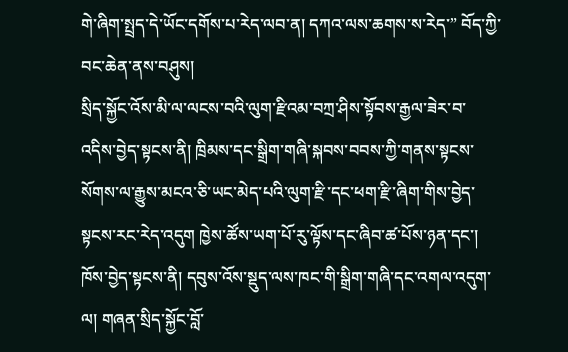གེ་ཞིག་སྤྲད་དེ་ཡོང་དགོས་པ་རེད་ལབ་ན། དཀའ་ལས་ཆགས་ས་རེད་” བོད་ཀྱི་བང་ཆེན་ནས་བཤུས།
སྲིད་སྐྱོང་འོས་མི་ལ་ལངས་བའི་ལུག་རྫིའམ་བཀྲ་ཤིས་སྟོབས་རྒྱལ་ཟེར་བ་འདིས་བྱེད་སྟངས་ནི། ཁྲིམས་དང་སྒྲིག་གཞི་སྐབས་བབས་ཀྱི་གནས་སྟངས་སོགས་ལ་རྒྱུས་མངའ་ཅི་ཡང་མེད་པའི་ལུག་རྫི་དང་ཕག་རྫི་ཞིག་གིས་བྱེད་སྟངས་རང་རེད་འདུག ཁྱེས་ཚོས་ཡག་པོ་རུ་ལྟོས་དང་ཞིབ་ཚ་པོས་ཉན་དང་། ཁོས་བྱེད་སྟངས་ནི། དབུས་འོས་སྡུད་ལས་ཁང་གི་སྒྲིག་གཞི་དང་འགལ་འདུག་ལ། གཞན་སྲིད་སྐྱོང་བློ་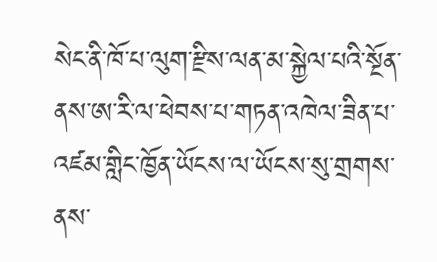སེང་ནི་ཁོ་པ་ལུག་རྫིས་ལན་མ་སྐྱེལ་པའི་སྔོན་ནས་ཨ་རི་ལ་ཕེབས་པ་གཏན་འཁེལ་ཟིན་པ་འཛམ་གླིང་ཁྱོན་ཡོངས་ལ་ཡོངས་སུ་གྲགས་ནས་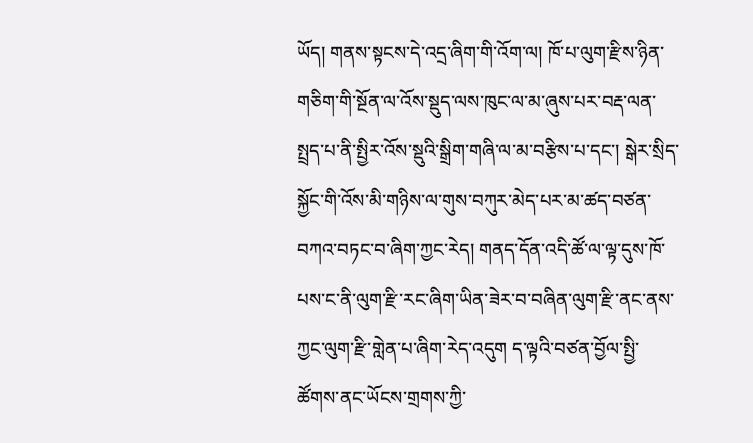ཡོད། གནས་སྟངས་དེ་འདྲ་ཞིག་གི་འོག་ལ། ཁོ་པ་ལུག་རྫིས་ཉིན་གཅིག་གི་སྔོན་ལ་འོས་སྡུད་ལས་ཁུང་ལ་མ་ཞུས་པར་བརྡ་ལན་སྤྲད་པ་ནི་སྤྱིར་འོས་སྡུའི་སྒྲིག་གཞི་ལ་མ་བརྩིས་པ་དང་། སྒེར་སྲིད་སྐྱོང་གི་འོས་མི་གཉིས་ལ་གུས་བཀུར་མེད་པར་མ་ཚད་བཙན་བཀའ་བཏང་བ་ཞིག་ཀྱང་རེད། གནད་དོན་འདི་ཚོ་ལ་ལྟ་དུས་ཁོ་པས་ང་ནི་ལུག་རྫི་རང་ཞིག་ཡིན་ཟེར་བ་བཞིན་ལུག་རྫི་ནང་ནས་ཀྱང་ལུག་རྫི་གླེན་པ་ཞིག་རེད་འདུག ད་ལྟའི་བཙན་བྱོལ་སྤྱི་ཚོགས་ནང་ཡོངས་གྲགས་ཀྱི་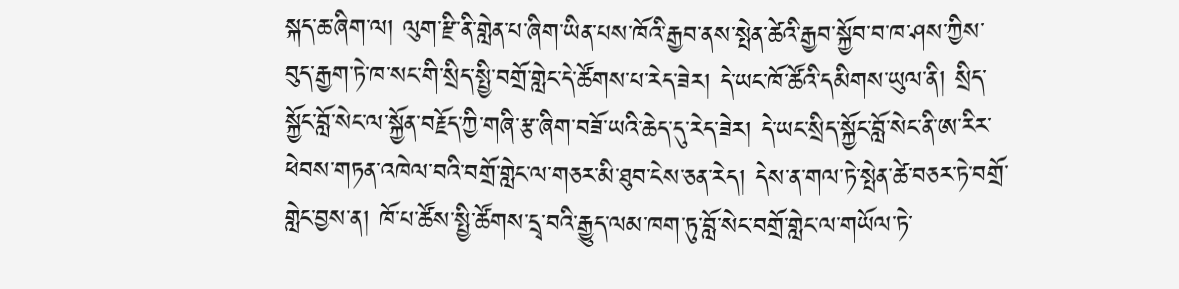སྐད་ཆ་ཞིག་ལ། ལུག་རྫི་ནི་གླེན་པ་ཞིག་ཡིན་པས་ཁོའི་རྒྱབ་ནས་སྤེན་ཚེའི་རྒྱབ་སྐྱོབ་བ་ཁ་ཤས་ཀྱིས་བུད་རྒྱག་ཏེ་ཁ་སང་གི་སྲིད་སྤྱི་བགྲོ་གླེང་དེ་ཚོགས་པ་རེད་ཟེར། དེ་ཡང་ཁོ་ཚོའི་དམིགས་ཡུལ་ནི། སྲིད་སྐྱོང་བློ་སེང་ལ་སྐྱོན་བརྗོད་ཀྱི་གཞི་རྩ་ཞིག་བཟོ་ཡའི་ཆེད་དུ་རེད་ཟེར། དེ་ཡང་སྲིད་སྐྱོང་བློ་སེང་ནི་ཨ་རིར་ཕེབས་གཏན་འཁེལ་བའི་བགྲོ་གླེང་ལ་གཅར་མི་ཐུབ་ངེས་ཅན་རེད། དེས་ན་གལ་ཏེ་སྤེན་ཚེ་བཅར་ཏེ་བགྲོ་གླེང་བྱས་ན། ཁོ་པ་ཚོས་སྤྱི་ཚོགས་དྲྭ་བའི་རྒྱུད་ལམ་ཁག་ཏུ་བློ་སེང་བགྲོ་གླེང་ལ་གཡོལ་ཏེ་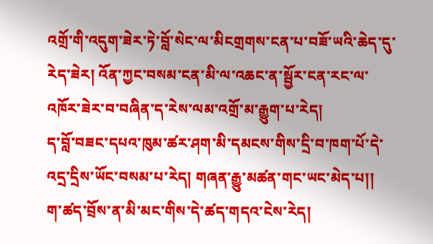འགྲོ་གི་འདུག་ཟེར་ཏེ་བློ་སེང་ལ་མིངགྲགས་ངན་པ་བཟོ་ཡའི་ཆེད་དུ་རེད་ཟེར། འོན་ཀྱང་བསམ་ངན་མི་ལ་འཆང་ན་སྦྱོར་ངན་རང་ལ་འཁོར་ཟེར་བ་བཞིན་ད་རེས་ལམ་འགྲོ་མ་རྒྱུག་པ་རེད།
ད་བློ་བཟང་དཔའ་ཁུམ་ཚར་ཤག་མི་དམངས་གིས་དྲི་བ་ཁག་པོ་དེ་འདྲ་དྲིས་ཡོང་བསམ་པ་རེད། གཞན་རྒྱུ་མཚན་གང་ཡང་མེད་པ།།
ག་ཚད་བྲོས་ན་མི་མང་གིས་དེ་ཚད་གདའ་ངེས་རེད།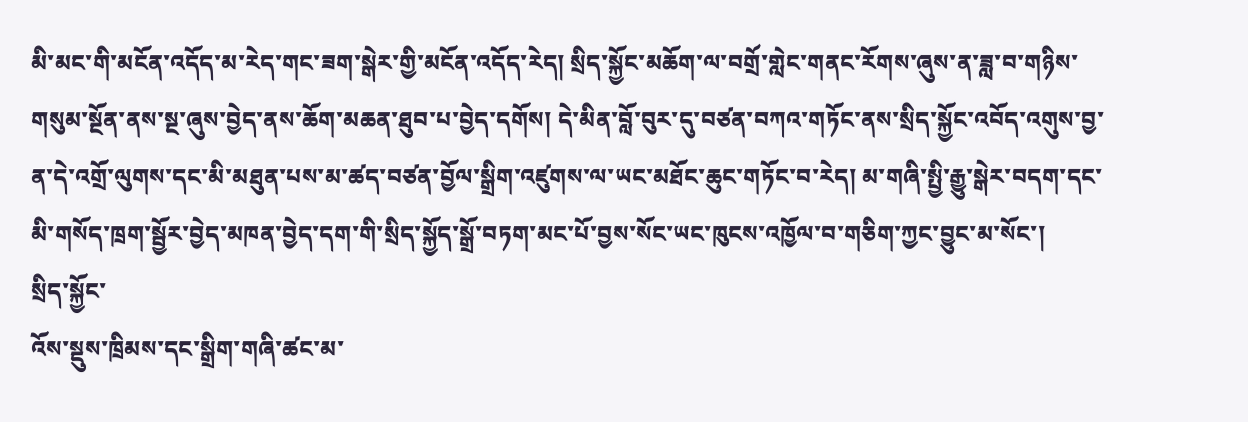མི་མང་གི་མངོན་འདོད་མ་རེད་གང་ཟག་སྒེར་གྱི་མངོན་འདོད་རེད། སྲིད་སྐྱོང་མཆོག་ལ་བགྲོ་གླེང་གནང་རོགས་ཞུས་ན་ཟླ་བ་གཉིས་གསུམ་སྔོན་ནས་སྔ་ཞུས་བྱེད་ནས་ཆོག་མཆན་ཐུབ་པ་བྱེད་དགོས། དེ་མིན་བློ་བུར་དུ་བཙན་བཀའ་གཏོང་ནས་སྲིད་སྐྱོང་འབོད་འགུས་བྱ་ན་དེ་འགྲོ་ལུགས་དང་མི་མཐུན་པས་མ་ཚད་བཙན་བྱོལ་སྒྲིག་འཛུགས་ལ་ཡང་མཐོང་ཆུང་གཏོང་བ་རེད། མ་གཞི་སྤྱི་རྒྱུ་སྒེར་བདག་དང་མི་གསོད་ཁྲག་སྦྱོར་བྱེད་མཁན་བྱེད་དག་གི་སྲིད་སྐྱོད་སྒྲོ་བཏག་མང་པོ་བྱས་སོང་ཡང་ཁུངས་འཁྱོལ་བ་གཅིག་ཀྱང་བྱུང་མ་སོང་།
སྲིད་སྐྱོང་
འོས་སྡུས་ཁྲིམས་དང་སྒྲིག་གཞི་ཚང་མ་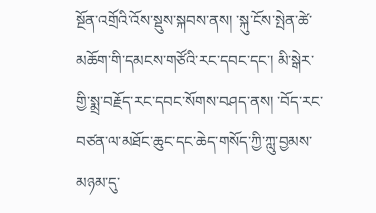སྔོན་འགྲོའི་འོས་སྡུས་སྐབས་ནས། ་སྐུ་ངོས་སྤེན་ཚེ་མཆོག་གི་དམངས་གཙོའི་རང་དབང་དང་། མི་སྒེར་གྱི་སྨྲ་བརྗོད་རང་དབང་སོགས་བཤད་ནས། ་བོད་རང་བཙན་ལ་མཐོང་ཆུང་དང་ཆེད་གསོད་ཀྱི་ཀླུ་བྱམས་མཉམ་དུ་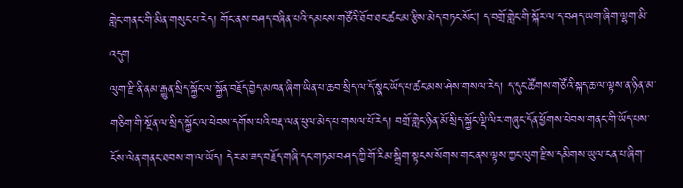གླེང་གནང་གི་མིན་གསུང་པ་རེད། གོང་ནས་བཤད་བཞིན་པའི་དམངས་གཙོའི་ཐོབ་ཐང་ཚང་མ་རྩིས་མེད་བཏང་སོང། ད་བགྲོ་གླེང་གི་སྐོར་ལ་ད་བཤད་ཡག་ཞིག་ལྷག་མི་འདུག
ལུག་རྫི་ནི་ནམ་རྒྱུན་སྲིད་སྐྱོང་ལ་སྐྱོན་བརྗོད་བྱེད་མཁན་ཞིག་ཡིན་པ་ཆབ་སྲིད་ལ་དོ་སྣང་ཡོད་པ་ཚང་མས་ཤེས་གསལ་རེད། ད་དུང་ཚོགས་གཙོའི་སྐད་ཆ་ལ་ལྟས་ན་ཉིན་མ་གཅིག་གི་སྔོན་ལ་སྲིད་སྐྱོང་ལ་ཕེབས་དགོས་པའི་བརྡ་ལན་ཕུལ་མེད་པ་གསལ་པོ་རེད། བགྲོ་གླེང་ཉིན་མོ་སྲིད་སྐྱོང་ལྡི་ལིར་གཞུང་དོན་ཕྱོགས་ཕེབས་གནང་གི་ཡོད་པས་ངོས་ལེན་གནང་ཐབས་ག་ལ་ཡོད། དེར་མ་ཟད་བརྗོད་གཞི་དང་གཏམ་བཤད་ཀྱི་གོ་རིམ་སྒྲིག་སྟངས་སོགས་གང་ནས་ལྟས་ཀྱང་ལུག་རྫིས་དམིགས་ཡུལ་ངན་པ་ཞིག་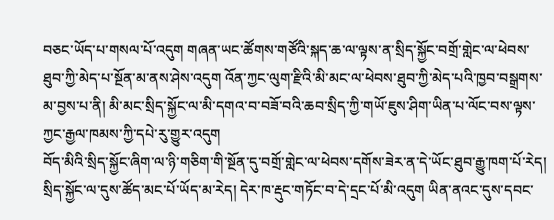བཅང་ཡོད་པ་གསལ་པོ་འདུག གཞན་ཡང་ཚོགས་གཙོའི་སྐད་ཆ་ལ་ལྟས་ན་སྲིད་སྐྱོང་བགྲོ་གླེང་ལ་ཕེབས་ཐུབ་ཀྱི་མེད་པ་སྔོན་མ་ནས་ཤེས་འདུག འོན་ཀྱང་ལུག་རྫིའི་མི་མང་ལ་ཕེབས་ཐུབ་ཀྱི་མེད་པའི་ཁྱབ་བསྒྲགས་མ་བྱས་པ་ནི། མི་མང་སྲིད་སྐྱོང་ལ་མི་དགའ་བ་བཟོ་བའི་ཆབ་སྲིད་ཀྱི་གཡོ་ཇུས་ཤིག་ཡིན་པ་ལོང་བས་ལྟས་ཀྱང་རྒྱལ་ཁམས་ཀྱི་དཔེ་རུ་གྱུར་འདུག
བོད་མིའི་སྲིད་སྐྱོང་ཞིག་ལ་ཉི་གཅིག་གི་སྔོན་དུ་བགྲོ་གླེང་ལ་ཕེབས་དགོས་ཟེར་ན་དེ་ཡོང་ཐུབ་རྒྱུ་ཁག་པོ་རེད། སྲིད་སྐྱོང་ལ་དུས་ཚོད་མང་པོ་ཡོད་མ་རེད། དེར་ཁ་རྡུང་གཏོང་བ་དེ་དྲང་པོ་མི་འདུག ཡིན་ནའང་དུས་དབང་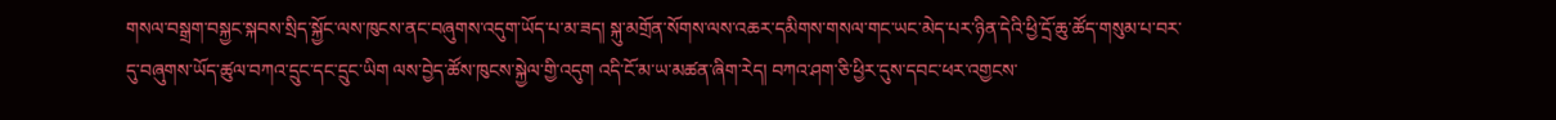གསལ་བསྒྲག་བསྐྱང་སྐབས་སྲིད་སྐྱོང་ལས་ཁུངས་ནང་བཞུགས་འདུག་ཡོད་པ་མ་ཟད། སྐུ་མགྲོན་སོགས་ལས་འཆར་དམིགས་གསལ་གང་ཡང་མེད་པར་ཉིན་དེའི་ཕྱི་དྲོ་ཆུ་ཚོད་གསུམ་པ་བར་དུ་བཞུགས་ཡོད་ཚུལ་བཀའ་དྲུང་དང་དྲུང་ཡིག ལས་བྱེད་ཚོས་ཁུངས་སྐྱེལ་གྱི་འདུག འདི་ངོ་མ་ཡ་མཚན་ཞིག་རེད། བཀའ་ཤག་ཅི་ཕྱིར་དུས་དབང་ཕར་འགྱངས་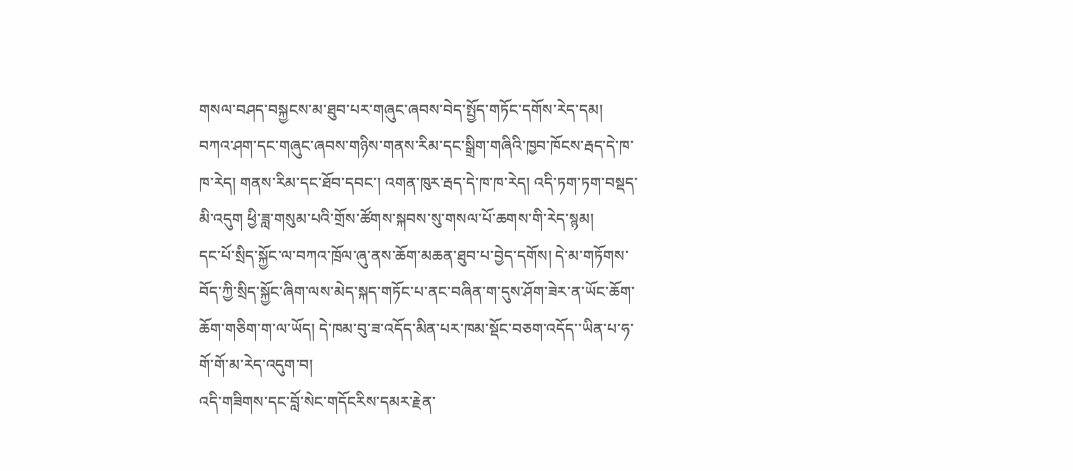གསལ་བཤད་བསྐྱངས་མ་ཐུབ་པར་གཞུང་ཞབས་བེད་སྤྱོད་གཏོང་དགོས་རེད་དམ། བཀའ་ཤག་དང་གཞུང་ཞབས་གཉིས་གནས་རིམ་དང་སྒྲིག་གཞིའི་ཁྱབ་ཁོངས་རྦད་དེ་ཁ་ཁ་རེད། གནས་རིམ་དང་ཐོབ་དབང་། འགན་ཁུར་རྦད་དེ་ཁ་ཁ་རེད། འདི་ཏག་ཏག་བསྡད་མི་འདུག ཕྱི་ཟླ་གསུམ་པའི་གྲོས་ཚོགས་སྐབས་སུ་གསལ་པོ་ཆགས་གི་རེད་སྙམ།
དང་པོ་སྲིད་སྐྱོང་ལ་བཀའ་ཁྲོལ་ཞུ་ནས་ཆོག་མཆན་ཐུབ་པ་བྱེད་དགོས། དེ་མ་གཏོགས་བོད་ཀྱི་སྲིད་སྐྱོང་ཞིག་ལས་མེད་སྐད་གཏོང་པ་ནང་བཞིན་ག་དུས་ཤོག་ཟེར་ན་ཡོང་ཆོག་ཆོག་གཅིག་ག་ལ་ཡོད། དེ་ཁམ་བུ་ཟ་འདོད་མིན་པར་ཁམ་སྡོང་བཅག་འདོད་་ཡིན་པ་ཧ་གོ་གོ་མ་རེད་འདུག་བ།
འདི་གཟིགས་དང་བློ་སེང་གདོངརིས་དམར་རྗེན་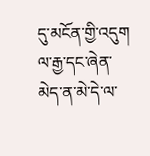དུ་མངོན་གྱི་འདུག
ལ་རྒྱ་དང་ཞེན་མེད་ན་མེ་དེ་ལ་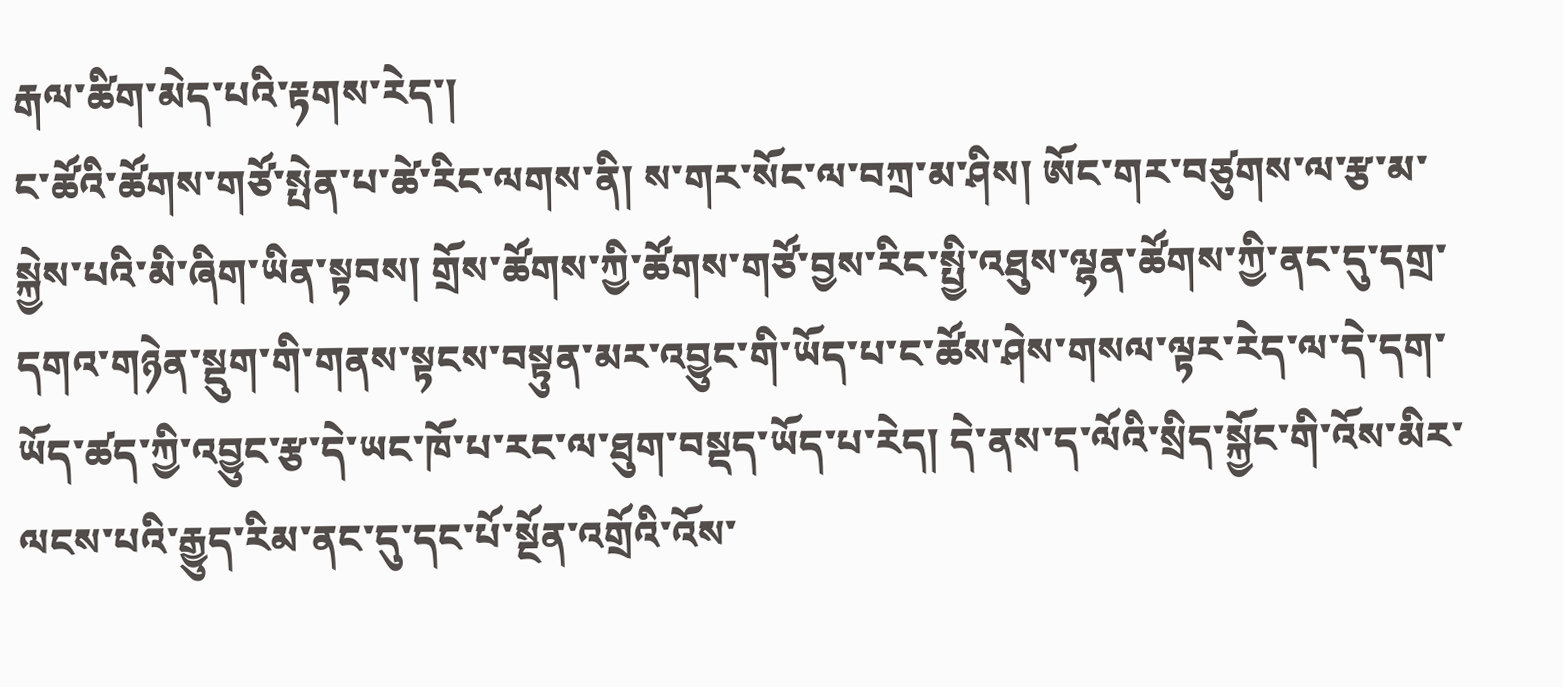རྒལ་ཚིག་མེད་པའི་རྟགས་རེད་།
ང་ཚོའི་ཚོགས་གཙོ་སྤེན་པ་ཚེ་རིང་ལགས་ནི། ས་གར་སོང་ལ་བཀྲ་མ་ཤིས། ཨོང་གར་བཙུགས་ལ་རྩ་མ་སྐྱེས་པའི་མི་ཞིག་ཡིན་སྟབས། གྲོས་ཚོགས་ཀྱི་ཚོགས་གཙོ་བྱས་རིང་སྤྱི་འཐུས་ལྷན་ཚོགས་ཀྱི་ནང་དུ་དགྲ་དགའ་གཉེན་སྡུག་གི་གནས་སྟངས་བསྟུན་མར་འབྱུང་གི་ཡོད་པ་ང་ཚོས་ཤེས་གསལ་ལྟར་རེད་ལ་དེ་དག་ཡོད་ཚད་ཀྱི་འབྱུང་རྩ་དེ་ཡང་ཁོ་པ་རང་ལ་ཐུག་བསྡད་ཡོད་པ་རེད། དེ་ནས་ད་ལོའི་སྲིད་སྐྱོང་གི་འོས་མིར་ལངས་པའི་རྒྱུད་རིམ་ནང་དུ་དང་པོ་སྔོན་འགྲོའི་འོས་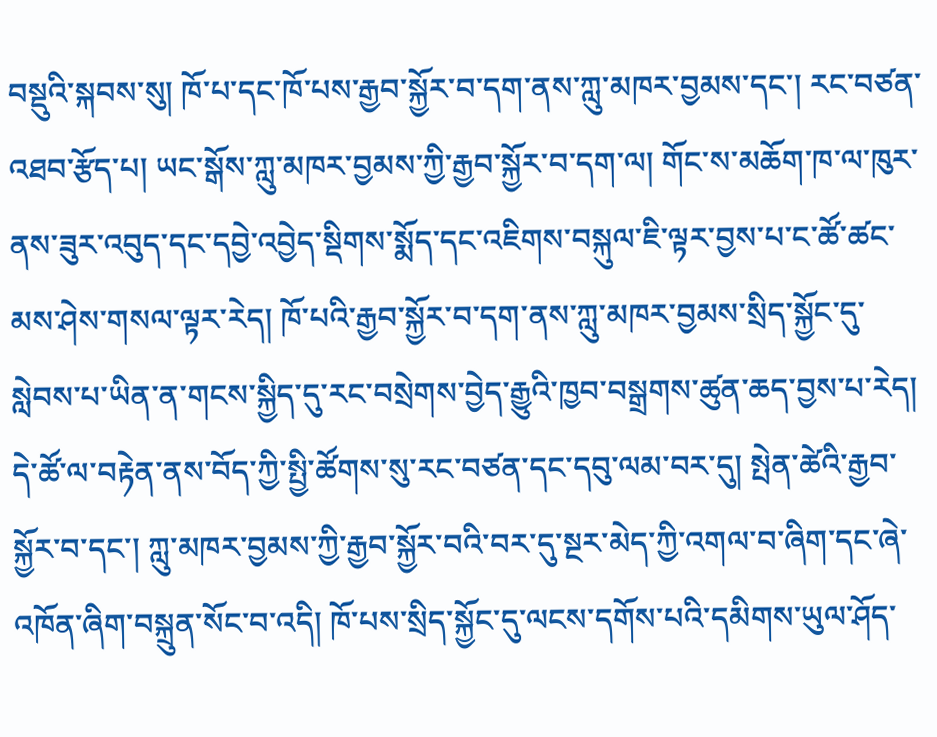བསྡུའི་སྐབས་སུ། ཁོ་པ་དང་ཁོ་པས་རྒྱབ་སྐྱོར་བ་དག་ནས་ཀླུ་མཁར་བྱམས་དང་། རང་བཙན་འཐབ་རྩོད་པ། ཡང་སྒོས་ཀླུ་མཁར་བྱམས་ཀྱི་རྒྱབ་སྐྱོར་བ་དག་ལ། གོང་ས་མཆོག་ཁ་ལ་ཁུར་ནས་ཟུར་འབུད་དང་དབྱེ་འབྱེད་སྡིགས་སྨོད་དང་འཇིགས་བསྐུལ་ཇི་ལྟར་བྱས་པ་ང་ཚོ་ཚང་མས་ཤེས་གསལ་ལྟར་རེད། ཁོ་པའི་རྒྱབ་སྐྱོར་བ་དག་ནས་ཀླུ་མཁར་བྱམས་སྲིད་སྐྱོང་དུ་སླེབས་པ་ཡིན་ན་གངས་སྐྱིད་དུ་རང་བསྲེགས་བྱེད་རྒྱུའི་ཁྱབ་བསྒྲགས་ཚུན་ཆད་བྱས་པ་རེད། དེ་ཚོ་ལ་བརྟེན་ནས་བོད་ཀྱི་སྤྱི་ཚོགས་སུ་རང་བཙན་དང་དབུ་ལམ་བར་དུ། སྤེན་ཚེའི་རྒྱབ་སྐྱོར་བ་དང་། ཀླུ་མཁར་བྱམས་ཀྱི་རྒྱབ་སྐྱོར་བའི་བར་དུ་སྔར་མེད་ཀྱི་འགལ་བ་ཞིག་དང་ཞེ་འཁོན་ཞིག་བསྐྲུན་སོང་བ་འདི། ཁོ་པས་སྲིད་སྐྱོང་དུ་ལངས་དགོས་པའི་དམིགས་ཡུལ་ཤོད་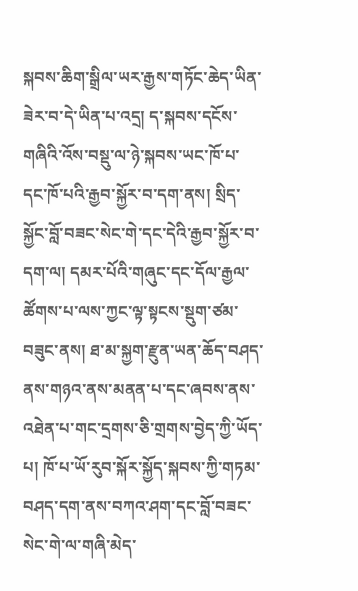སྐབས་ཆིག་སྒྲིལ་ཡར་རྒྱས་གཏོང་ཆེད་ཡིན་ཟེར་བ་དེ་ཡིན་པ་འདྲ། ད་སྐབས་དངོས་གཞིའི་འོས་བསྡུ་ལ་ཉེ་སྐབས་ཡང་ཁོ་པ་དང་ཁོ་པའི་རྒྱབ་སྐྱོར་བ་དག་ནས། སྲིད་སྐྱོང་བློ་བཟང་སེང་གེ་དང་དེའི་རྒྱབ་སྐྱོར་བ་དག་ལ། དམར་པོའི་གཞུང་དང་དོལ་རྒྱལ་ཚོགས་པ་ལས་ཀྱང་ལྟ་སྟངས་སྡུག་ཙམ་བཟུང་ནས། ཐ་མ་སྐྱག་རྫུན་ཡན་ཆོད་བཤད་ནས་གཉའ་ནས་མནན་པ་དང་ཞབས་ནས་འཐེན་པ་གང་དྲགས་ཅི་གྲགས་བྱེད་ཀྱི་ཡོད་པ། ཁོ་པ་ཡོ་རུབ་སྐོར་སྐྱོད་སྐབས་ཀྱི་གཏམ་བཤད་དག་ནས་བཀའ་ཤག་དང་བློ་བཟང་སེང་གེ་ལ་གཞི་མེད་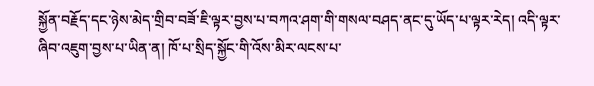སྐྱོན་བརྗོད་དང་ཉེས་མེད་གྲིབ་བཟོ་ཇི་ལྟར་བྱས་པ་བཀའ་ཤག་གི་གསལ་བཤད་ནང་དུ་ཡོད་པ་ལྟར་རེད། འདི་ལྟར་ཞིབ་འཇུག་བྱས་པ་ཡིན་ན། ཁོ་པ་སྲིད་སྐྱོང་གི་འོས་མིར་ལངས་པ་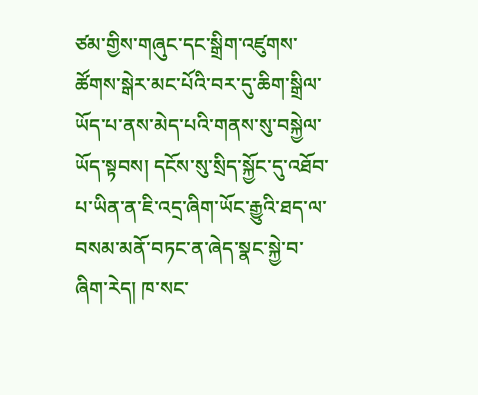ཙམ་གྱིས་གཞུང་དང་སྒྲིག་འཛུགས་ཚོགས་སྒེར་མང་པོའི་བར་དུ་ཆིག་སྒྲིལ་ཡོད་པ་ནས་མེད་པའི་གནས་སུ་བསྐྱེལ་ཡོད་སྟབས། དངོས་སུ་སྲིད་སྐྱོང་དུ་འཐོབ་པ་ཡིན་ན་ཇི་འདྲ་ཞིག་ཡོང་རྒྱུའི་ཐད་ལ་བསམ་མནོ་བཏང་ན་ཞེད་སྣང་སྐྱེ་བ་ཞིག་རེད། ཁ་སང་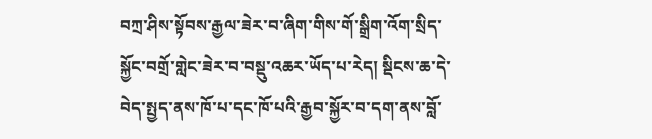བཀྲ་ཤིས་སྟོབས་རྒྱལ་ཟེར་བ་ཞིག་གིས་གོ་སྒྲིག་འོག་སྲིད་སྐྱོང་བགྲོ་གླེང་ཟེར་བ་བསྡུ་འཆར་ཡོད་པ་རེད། སྡིངས་ཆ་དེ་བེད་སྤྱད་ནས་ཁོ་པ་དང་ཁོ་པའི་རྒྱབ་སྐྱོར་བ་དག་ནས་བློ་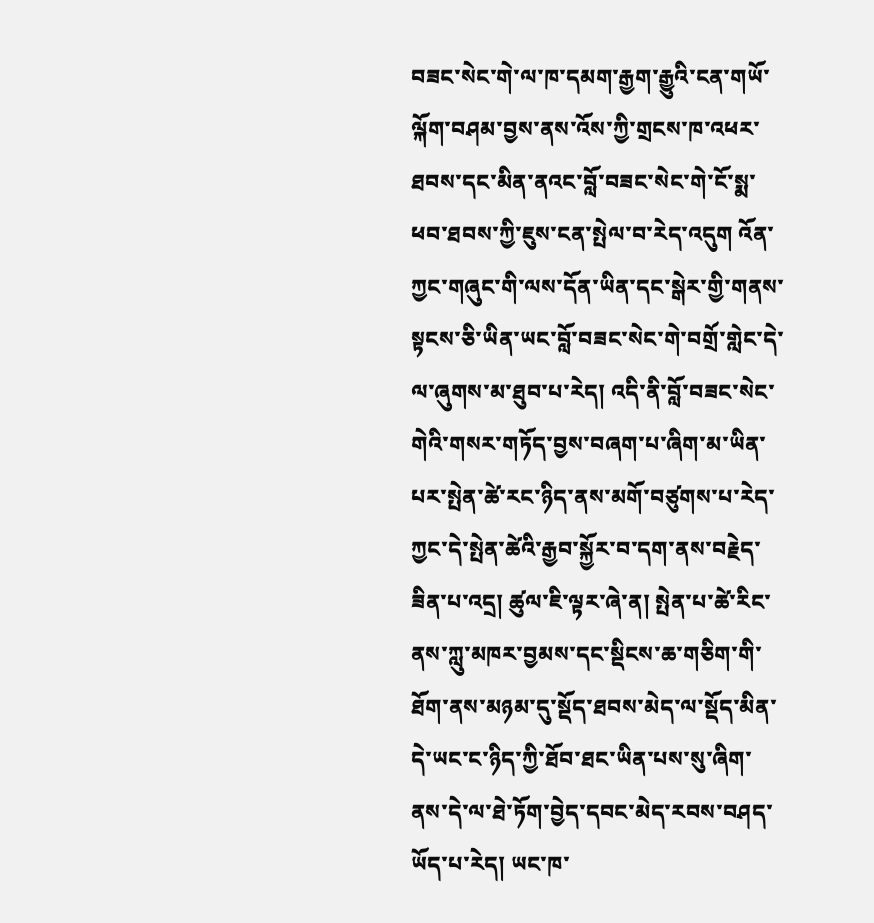བཟང་སེང་གེ་ལ་ཁ་དམག་རྒྱག་རྒྱུའི་ངན་གཡོ་ལྐོག་བཤམ་བྱས་ནས་འོས་ཀྱི་གྲངས་ཁ་འཕར་ཐབས་དང་མིན་ནའང་བློ་བཟང་སེང་གེ་ངོ་སྨ་ཕབ་ཐབས་ཀྱི་ཇུས་ངན་སྤེལ་བ་རེད་འདུག འོན་ཀྱང་གཞུང་གི་ལས་དོན་ཡིན་དང་སྒེར་གྱི་གནས་སྟངས་ཅི་ཡིན་ཡང་བློ་བཟང་སེང་གེ་བགྲོ་གླེང་དེ་ལ་ཞུགས་མ་ཐུབ་པ་རེད། འདི་ནི་བློ་བཟང་སེང་གེའི་གསར་གཏོད་བྱས་བཞག་པ་ཞིག་མ་ཡིན་པར་སྤེན་ཚེ་རང་ཉིད་ནས་མགོ་བཙུགས་པ་རེད་ཀྱང་དེ་སྤེན་ཚེའི་རྒྱབ་སྐྱོར་བ་དག་ནས་བརྗེད་ཟིན་པ་འདྲ། ཚུལ་ཇི་ལྟར་ཞེ་ན། སྤེན་པ་ཚེ་རིང་ནས་ཀླུ་མཁར་བྱམས་དང་སྡིངས་ཆ་གཅིག་གི་ཐོག་ནས་མཉམ་དུ་སྡོད་ཐབས་མེད་ལ་སྡོད་མིན་དེ་ཡང་ང་ཉིད་ཀྱི་ཐོབ་ཐང་ཡིན་པས་སུ་ཞིག་ནས་དེ་ལ་ཐེ་ཏོག་བྱེད་དབང་མེད་རབས་བཤད་ཡོད་པ་རེད། ཡང་ཁ་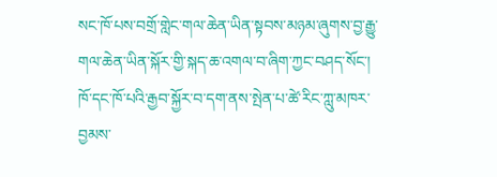སང་ཁོ་པས་བགྲོ་གླེང་གལ་ཆེན་ཡིན་སྟབས་མཉམ་ཞུགས་བྱ་རྒྱུ་གལ་ཆེན་ཡིན་སྐོར་གྱི་སྐད་ཆ་འགལ་བ་ཞིག་ཀྱང་བཤད་སོང་། ཁོ་དང་ཁོ་པའི་རྒྱབ་སྐྱོར་བ་དག་ནས་སྤེན་པ་ཚེ་རིང་ཀླུ་མཁར་བྱམས་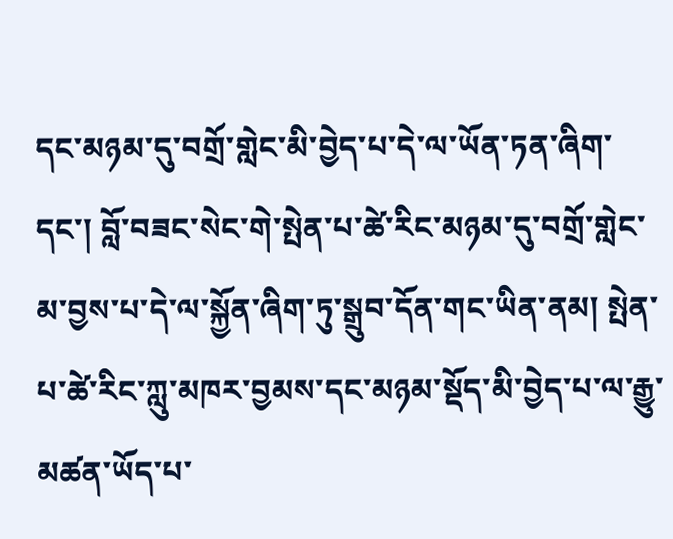དང་མཉམ་དུ་བགྲོ་གླེང་མི་བྱེད་པ་དེ་ལ་ཡོན་ཏན་ཞིག་དང་། བློ་བཟང་སེང་གེ་སྤེན་པ་ཚེ་རིང་མཉམ་དུ་བགྲོ་གླེང་མ་བྱས་པ་དེ་ལ་སྐྱོན་ཞིག་ཏུ་སྒྲུབ་དོན་གང་ཡིན་ནམ། སྤེན་པ་ཚེ་རིང་ཀླུ་མཁར་བྱམས་དང་མཉམ་སྡོད་མི་བྱེད་པ་ལ་རྒྱུ་མཚན་ཡོད་པ་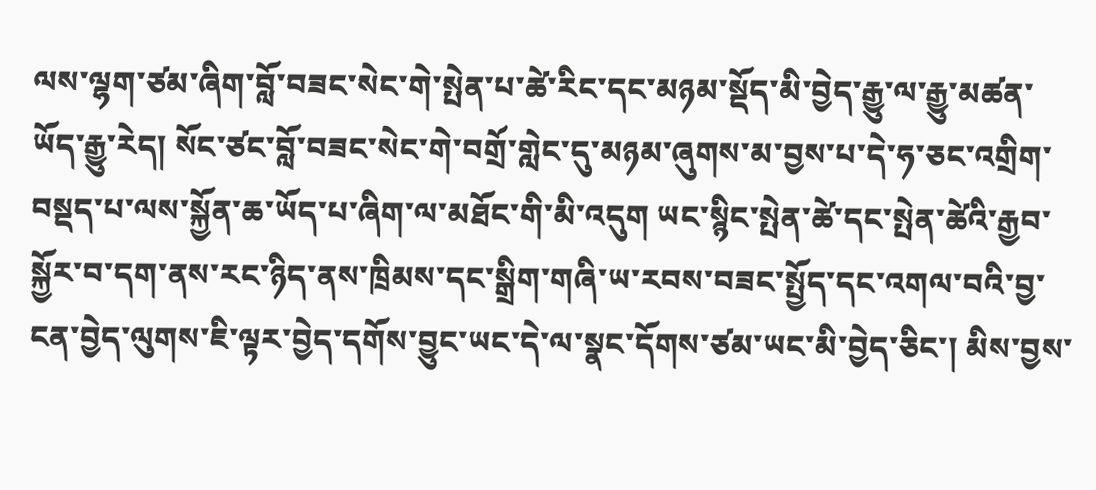ལས་ལྷག་ཙམ་ཞིག་བློ་བཟང་སེང་གེ་སྤེན་པ་ཚེ་རིང་དང་མཉམ་སྡོད་མི་བྱེད་རྒྱུ་ལ་རྒྱུ་མཚན་ཡོད་རྒྱུ་རེད། སོང་ཙང་བློ་བཟང་སེང་གེ་བགྲོ་གླེང་དུ་མཉམ་ཞུགས་མ་བྱས་པ་དེ་ཧ་ཅང་འགྲིག་བསྡད་པ་ལས་སྐྱོན་ཆ་ཡོད་པ་ཞིག་ལ་མཐོང་གི་མི་འདུག ཡང་སྙིང་སྤེན་ཚེ་དང་སྤེན་ཚེའི་རྒྱབ་སྐྱོར་བ་དག་ནས་རང་ཉིད་ནས་ཁྲིམས་དང་སྒྲིག་གཞི་ཡ་རབས་བཟང་སྤྱོད་དང་འགལ་བའི་བྱ་ངན་བྱེད་ལུགས་ཇི་ལྟར་བྱེད་དགོས་བྱུང་ཡང་དེ་ལ་སྣང་དོགས་ཙམ་ཡང་མི་བྱེད་ཅིང་། མིས་བྱས་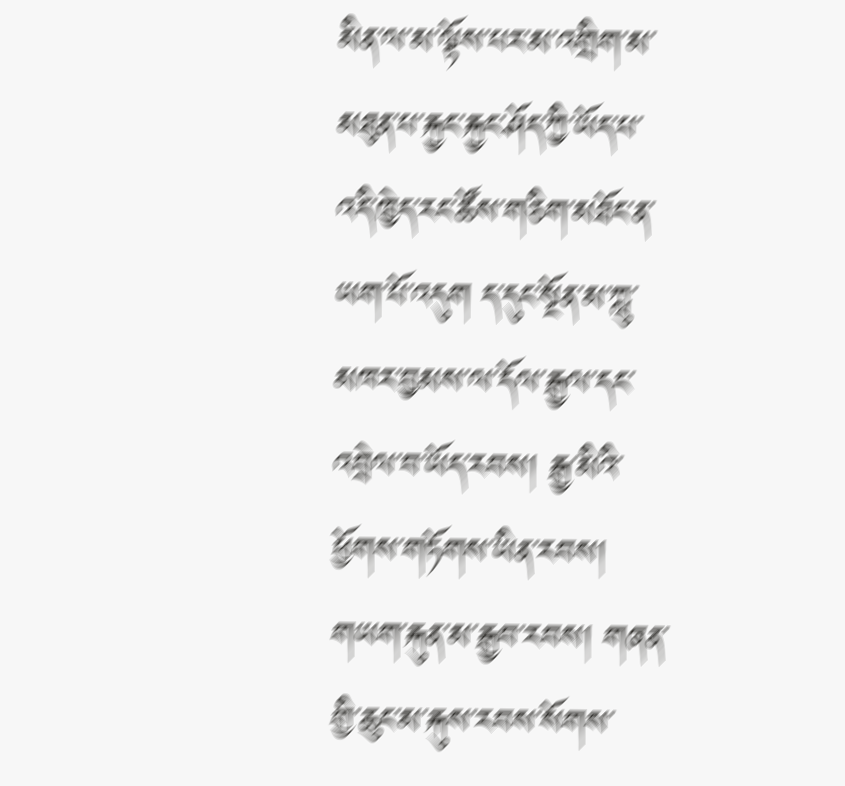མིན་ལ་མ་ལྟོས་པར་མ་འགྲིག་མ་མཐུན་པ་རྐྱང་རྐྱང་ཤོད་ཀྱི་ཡོད་པ་འདི་ཁྱེད་རང་ཚོས་གཅིག་མཐོང་ན་ཡག་པོ་འདུག ད་དུང་སྔོན་མ་ཀླུ་མཁར་བྱམས་ལ་དོལ་རྒྱལ་དང་འབྲེལ་བ་ཡོད་རབས། རྒྱ་མིའི་ཕྱོགས་གཏོགས་ཡིན་རབས། གཡག་རྐུན་མ་རྒྱབ་རབས། གཞན་གྱི་ཆུང་མ་རྐུས་རབས་སོགས་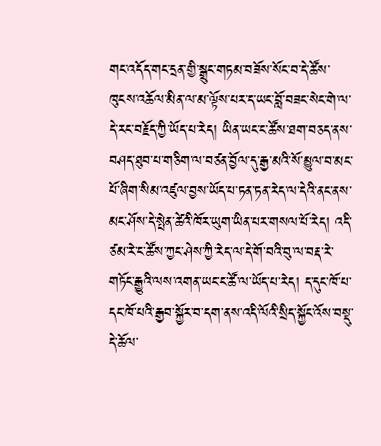གང་འདོད་གང་དྲན་གྱི་སྒྲུང་གཏམ་བཟོས་སོང་བ་དེ་ཚོས་ཁུངས་འཆོལ་མིན་ལ་མ་ལྟོས་པར་ད་ཡང་བློ་བཟང་སེང་གེ་ལ་དེ་རང་བརྗོད་ཀྱི་ཡོད་པ་རེད། ཡིན་ཡང་ང་ཚོས་ཐག་བཅད་ནས་བཤད་ཐུབ་པ་གཅིག་ལ་བཙན་བྱོལ་དུ་རྒྱ་མའི་སོ་མྱུལ་བ་མང་པོ་ཞིག་སིམ་འཛུལ་བྱས་ཡོད་པ་ཏན་ཏན་རེད་ལ་དེའི་ནང་ནས་མང་ཤོས་དེ་སྤེན་ཚེའི་ཁོར་ཡུག་ཡིན་པར་གསལ་པོ་རེད། འདི་ཙམ་རེ་ང་ཚོས་ཀྱང་ཤེས་ཀྱི་རེད་ལ་དེ་གོ་བའི་བུ་ལ་བརྡ་རེ་གཏོང་རྒྱུའི་ལས་འགན་ཡང་ང་ཚོ་ལ་ཡོད་པ་རེད། ད་དུང་ཁོ་པ་དང་ཁོ་པའི་རྒྱབ་སྐྱོར་བ་དག་ནས་འདི་ལོའི་སྲིད་སྐྱོང་འོས་བསྡུ་དེ་ཆོལ་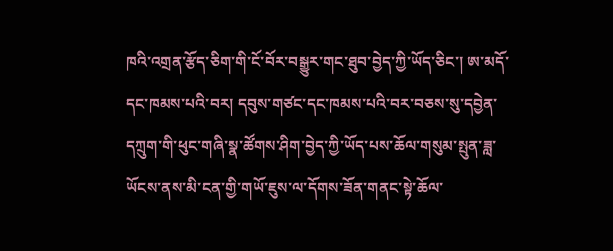ཁའི་འགྲན་རྩོད་ཅིག་གི་ངོ་བོར་བསྒྱུར་གང་ཐུབ་བྱེད་ཀྱི་ཡོད་ཅིང་། ཨ་མདོ་དང་ཁམས་པའི་བར། དབུས་གཙང་དང་ཁམས་པའི་བར་བཅས་སུ་དབྱེན་དཀྲུག་གི་ཕུང་གཞི་སྣ་ཚོགས་ཤིག་བྱེད་ཀྱི་ཡོད་པས་ཆོལ་གསུམ་སྤུན་ཟླ་ཡོངས་ནས་མི་ངན་གྱི་གཡོ་ཇུས་ལ་དོགས་ཟོན་གནང་སྟེ་ཆོལ་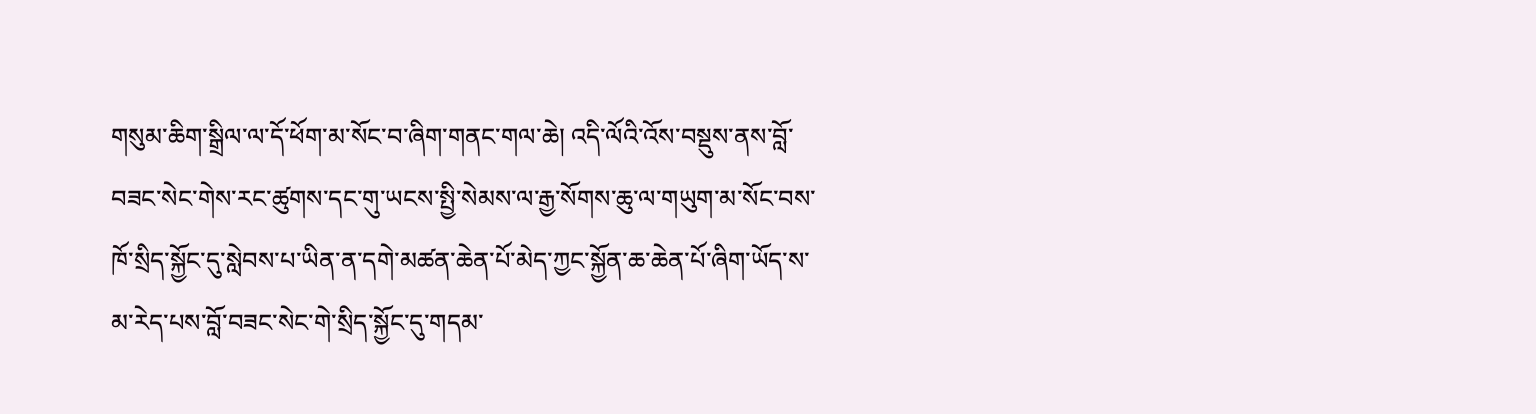གསུམ་ཆིག་སྒྲིལ་ལ་དོ་ཕོག་མ་སོང་བ་ཞིག་གནང་གལ་ཆེ། འདི་ལོའི་འོས་བསྡུས་ནས་བློ་བཟང་སེང་གེས་རང་ཚུགས་དང་གུ་ཡངས་སྤྱི་སེམས་ལ་རྒྱ་སོགས་ཆུ་ལ་གཡུག་མ་སོང་བས་ཁོ་སྲིད་སྐྱོང་དུ་སླེབས་པ་ཡིན་ན་དགེ་མཚན་ཆེན་པོ་མེད་ཀྱང་སྐྱོན་ཆ་ཆེན་པོ་ཞིག་ཡོད་ས་མ་རེད་པས་བློ་བཟང་སེང་གེ་སྲིད་སྐྱོང་དུ་གདམ་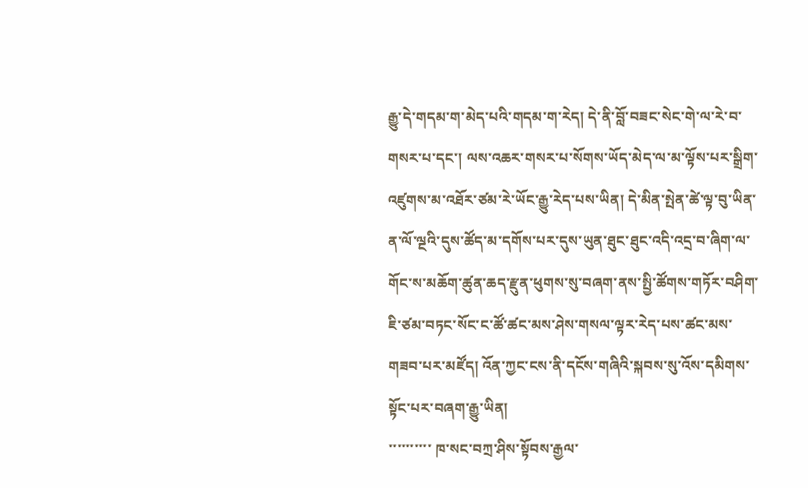རྒྱུ་དེ་གདམ་ག་མེད་པའི་གདམ་ག་རེད། དེ་ནི་བློ་བཟང་སེང་གེ་ལ་རེ་བ་གསར་པ་དང་། ལས་འཆར་གསར་པ་སོགས་ཡོད་མེད་ལ་མ་ལྟོས་པར་སྒྲིག་འཛུགས་མ་འཐོར་ཙམ་རེ་ཡོང་རྒྱུ་རེད་པས་ཡིན། དེ་མིན་སྤེན་ཚེ་ལྟ་བུ་ཡིན་ན་ལོ་ལྔའི་དུས་ཚོད་མ་དགོས་པར་དུས་ཡུན་ཐུང་ཐུང་འདི་འདྲ་བ་ཞིག་ལ་གོང་ས་མཆོག་ཚུན་ཆད་རྫུན་ཕུགས་སུ་བཞག་ནས་སྤྱི་ཚོགས་གཏོར་བཤིག་ཇི་ཙམ་བཏང་སོང་ང་ཚོ་ཚང་མས་ཤེས་གསལ་ལྟར་རེད་པས་ཚང་མས་གཟབ་པར་མཛོད། འོན་ཀྱང་ངས་ནི་དངོས་གཞིའི་སྐབས་སུ་འོས་དམིགས་སྟོང་པར་བཞག་རྒྱུ་ཡིན།
་་་་་་་་་་ ཁ་སང་བཀྲ་ཤིས་སྟོབས་རྒྱལ་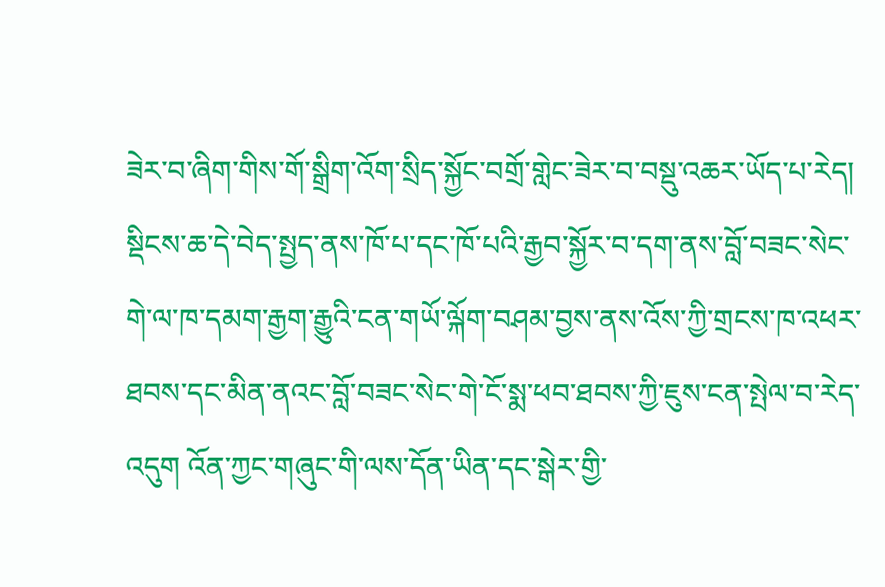ཟེར་བ་ཞིག་གིས་གོ་སྒྲིག་འོག་སྲིད་སྐྱོང་བགྲོ་གླེང་ཟེར་བ་བསྡུ་འཆར་ཡོད་པ་རེད། སྡིངས་ཆ་དེ་བེད་སྤྱད་ནས་ཁོ་པ་དང་ཁོ་པའི་རྒྱབ་སྐྱོར་བ་དག་ནས་བློ་བཟང་སེང་གེ་ལ་ཁ་དམག་རྒྱག་རྒྱུའི་ངན་གཡོ་ལྐོག་བཤམ་བྱས་ནས་འོས་ཀྱི་གྲངས་ཁ་འཕར་ཐབས་དང་མིན་ནའང་བློ་བཟང་སེང་གེ་ངོ་སྨ་ཕབ་ཐབས་ཀྱི་ཇུས་ངན་སྤེལ་བ་རེད་འདུག འོན་ཀྱང་གཞུང་གི་ལས་དོན་ཡིན་དང་སྒེར་གྱི་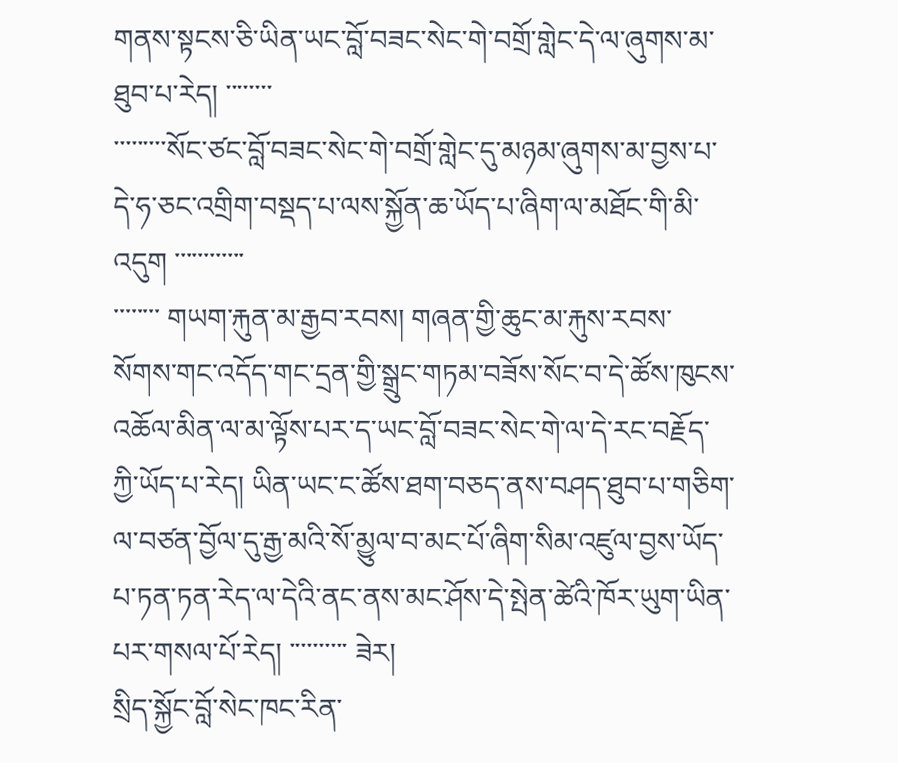གནས་སྟངས་ཅི་ཡིན་ཡང་བློ་བཟང་སེང་གེ་བགྲོ་གླེང་དེ་ལ་ཞུགས་མ་ཐུབ་པ་རེད། ་་་་་་་་
་་་་་་་་་སོང་ཙང་བློ་བཟང་སེང་གེ་བགྲོ་གླེང་དུ་མཉམ་ཞུགས་མ་བྱས་པ་དེ་ཧ་ཅང་འགྲིག་བསྡད་པ་ལས་སྐྱོན་ཆ་ཡོད་པ་ཞིག་ལ་མཐོང་གི་མི་འདུག ་་་་་་་་་་་་
་་་་་་་་ གཡག་རྐུན་མ་རྒྱབ་རབས། གཞན་གྱི་ཆུང་མ་རྐུས་རབས་སོགས་གང་འདོད་གང་དྲན་གྱི་སྒྲུང་གཏམ་བཟོས་སོང་བ་དེ་ཚོས་ཁུངས་འཆོལ་མིན་ལ་མ་ལྟོས་པར་ད་ཡང་བློ་བཟང་སེང་གེ་ལ་དེ་རང་བརྗོད་ཀྱི་ཡོད་པ་རེད། ཡིན་ཡང་ང་ཚོས་ཐག་བཅད་ནས་བཤད་ཐུབ་པ་གཅིག་ལ་བཙན་བྱོལ་དུ་རྒྱ་མའི་སོ་མྱུལ་བ་མང་པོ་ཞིག་སིམ་འཛུལ་བྱས་ཡོད་པ་ཏན་ཏན་རེད་ལ་དེའི་ནང་ནས་མང་ཤོས་དེ་སྤེན་ཚེའི་ཁོར་ཡུག་ཡིན་པར་གསལ་པོ་རེད། ་་་་་་་་་་ ཟེར།
སྲིད་སྐྱོང་བློ་སེང་ཁང་རིན་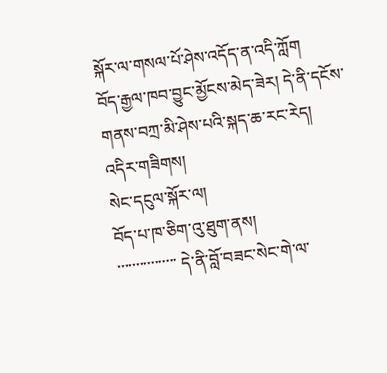སྐོར་ལ་གསལ་པོ་ཤེས་འདོད་ན་འདི་ཀློག
བོད་རྒྱལ་ཁབ་བྱུང་མྱོངས་མེད་ཟེར། དེ་ནི་དངོས་གནས་བཀྲ་མི་ཤེས་པའི་སྐད་ཆ་རང་རེད།
འདིར་གཟིགས།
སེང་དངུལ་སྐོར་ལ།
བོད་པ་ཁ་ཅིག་འུ་ཐུག་ནས།
་་་་་་་་་་་་་་་་ དེ་ནི་བློ་བཟང་སེང་གེ་ལ་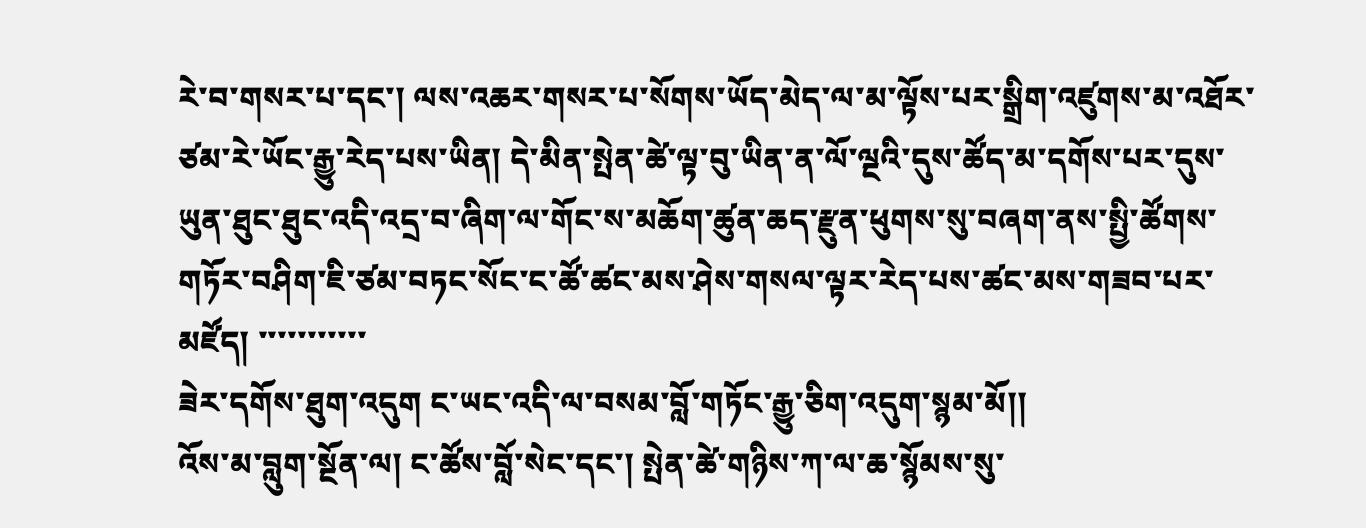རེ་བ་གསར་པ་དང་། ལས་འཆར་གསར་པ་སོགས་ཡོད་མེད་ལ་མ་ལྟོས་པར་སྒྲིག་འཛུགས་མ་འཐོར་ཙམ་རེ་ཡོང་རྒྱུ་རེད་པས་ཡིན། དེ་མིན་སྤེན་ཚེ་ལྟ་བུ་ཡིན་ན་ལོ་ལྔའི་དུས་ཚོད་མ་དགོས་པར་དུས་ཡུན་ཐུང་ཐུང་འདི་འདྲ་བ་ཞིག་ལ་གོང་ས་མཆོག་ཚུན་ཆད་རྫུན་ཕུགས་སུ་བཞག་ནས་སྤྱི་ཚོགས་གཏོར་བཤིག་ཇི་ཙམ་བཏང་སོང་ང་ཚོ་ཚང་མས་ཤེས་གསལ་ལྟར་རེད་པས་ཚང་མས་གཟབ་པར་མཛོད། ་་་་་་་་་་་
ཟེར་དགོས་ཐུག་འདུག ང་ཡང་འདི་ལ་བསམ་བློ་གཏོང་རྒྱུ་ཅིག་འདུག་སྙམ་མོ།།
འོས་མ་བླུག་སྔོན་ལ། ང་ཚོས་བློ་སེང་དང་། སྤེན་ཚེ་གཉིས་ཀ་ལ་ཆ་སྙོམས་སུ་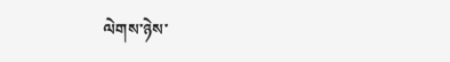ལེགས་ཉེས་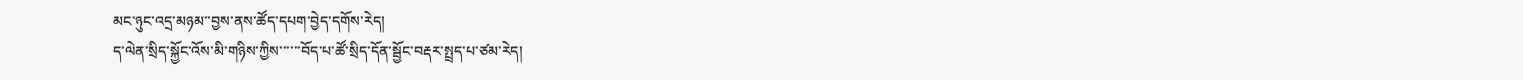མང་ཉུང་འདྲ་མཉམ་་བྱས་ནས་ཚོད་དཔག་བྱེད་དགོས་རེད།
ད་ལེན་སྲིད་སྐྱོང་འོས་མི་གཉིས་ཀྱིས་་་་་་བོད་པ་ཚོ་སྲིད་དོན་སྦྱོང་བརྡར་སྤྲད་པ་ཙམ་རེད།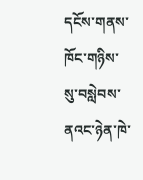དངོས་གནས་ཁོང་གཉིས་སུ་བསླེབས་ནའང་ཉེན་ཁེ་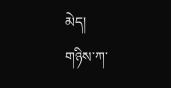མེད།
གཉིས་ཀ་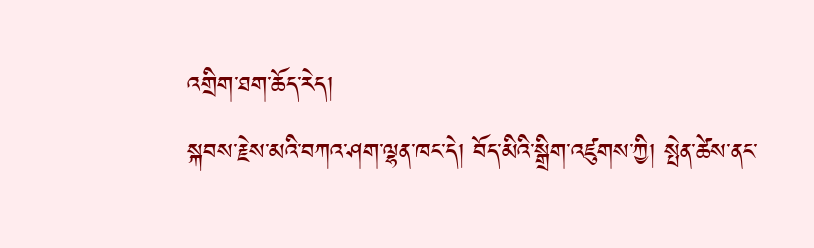འགྲིག་ཐག་ཆོད་རེད།
སྐབས་རྗེས་མའི་བཀའ་ཤག་ལྷན་ཁང་དེ། བོད་མིའི་སྒྲིག་འཛུགས་ཀྱི། སྤེན་ཚེས་ནང་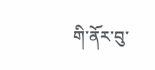གི་ནོར་བུ་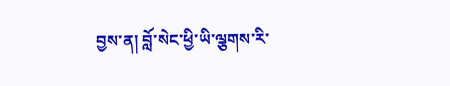བྱས་ན། བློ་སེང་ཕྱི་ཡི་ལྕགས་རི་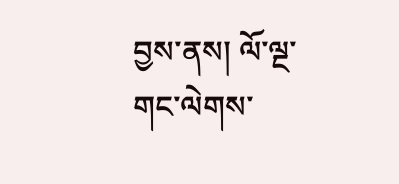བྱས་ནས། ལོ་ལྔ་གང་ལེགས་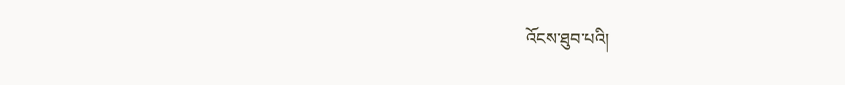འོངས་ཐུབ་པའི།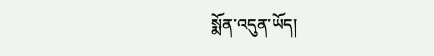སྨོན་འདུན་ཡོད།